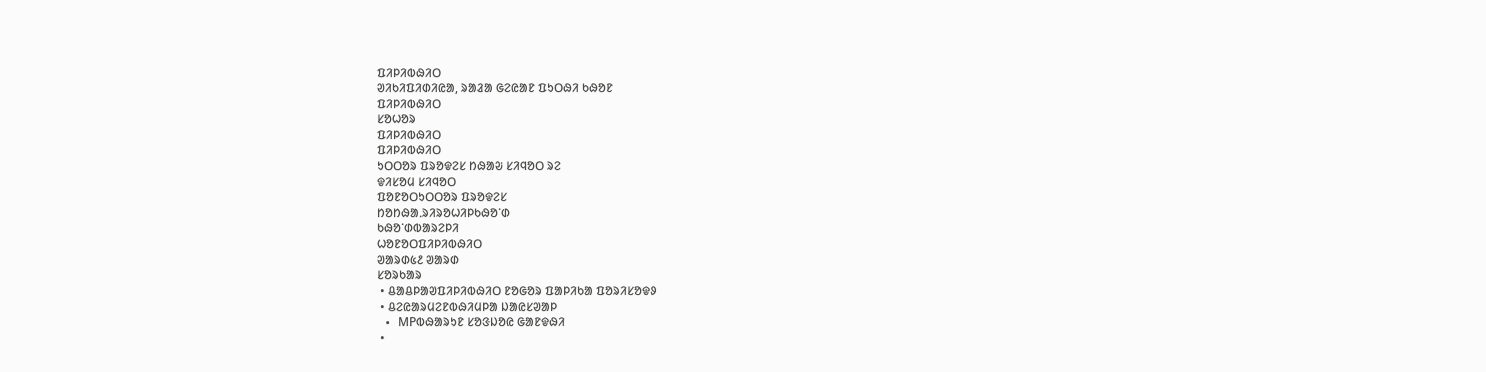ᱯᱤᱞᱤᱵᱷᱤᱛ
ᱣᱤᱠᱤᱯᱤᱰᱤᱭᱟ, ᱨᱟᱲᱟ ᱜᱮᱭᱟᱱ ᱯᱩᱛᱷᱤ ᱠᱷᱚᱱ
ᱯᱤᱞᱤᱵᱷᱤᱛ
ᱥᱚᱦᱚᱨ
ᱯᱤᱞᱤᱵᱷᱤᱛ
ᱯᱤᱞᱤᱵᱷᱤᱛ
ᱩᱛᱛᱚᱨ ᱯᱨᱚᱫᱮᱥ ᱴᱷᱟᱶ ᱥᱤᱧᱚᱛ ᱨᱮ
ᱫᱤᱥᱚᱢ ᱥᱤᱧᱚᱛ
ᱯᱚᱱᱚᱛᱩᱛᱛᱚᱨ ᱯᱨᱚᱫᱮᱥ
ᱴᱚᱴᱷᱟᱹᱨᱤᱨᱚᱦᱤᱞᱠᱷᱚᱸᱰ
ᱠᱷᱚᱸᱰᱵᱟᱨᱮᱞᱤ
ᱦᱚᱱᱚᱛᱯᱤᱞᱤᱵᱷᱤᱛ
ᱣᱟᱨᱰ᱕᱒ ᱣᱟᱨᱰ
ᱥᱚᱨᱠᱟᱨ
 • ᱪᱟᱪᱞᱟᱣᱯᱤᱞᱤᱵᱷᱤᱛ ᱱᱚᱜᱚᱨ ᱯᱟᱞᱤᱠᱟ ᱯᱚᱨᱤᱥᱚᱫᱽ
 • ᱪᱮᱭᱟᱨᱢᱮᱱᱵᱷᱤᱢᱞᱟ ᱡᱟᱭᱥᱣᱟᱞ
 • MPᱵᱷᱟᱨᱩᱱ ᱥᱚᱝᱡᱚᱭ ᱜᱟᱱᱫᱷᱤ
 •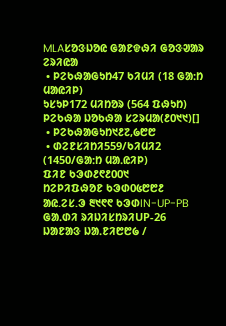MLAᱥᱚᱝᱡᱚᱭ ᱜᱟᱱᱫᱷᱤ ᱜᱚᱝᱣᱟᱨ
ᱮᱨᱤᱭᱟ
 • ᱞᱮᱠᱷᱟᱜᱩᱴ47 ᱠᱤᱢᱤ (18 ᱜᱟᱺᱴ ᱢᱟᱭᱤᱞ)
ᱩᱥᱩᱞ172 ᱢᱤᱴᱚᱨ (564 ᱯᱷᱩᱴ)
ᱞᱮᱠᱷᱟ ᱡᱚᱠᱷᱟ ᱥᱮᱨᱢᱟ(᱒᱐᱑᱑)[]
 • ᱞᱮᱠᱷᱟᱜᱩᱴ᱑᱒᱗,᱙᱘᱘
 • ᱰᱮᱱᱥᱤᱴᱤ559/ᱠᱤᱢᱤ2 (1450/ᱜᱟᱺᱴ ᱢᱟᱹᱭᱤᱞ)
ᱯᱤᱱ ᱠᱳᱰ᱒᱖᱒᱐᱐᱑
ᱴᱮᱞᱤᱯᱷᱚᱱ ᱠᱳᱰ᱐᱕᱘᱘᱒
ᱟᱭ.ᱮᱥ.ᱳ ᱓᱑᱖᱖ ᱠᱳᱰIN-UP-PB
ᱜᱟᱹᱰᱤ ᱨᱤᱡᱤᱥᱴᱨᱤUP-26
ᱡᱟᱱᱟᱝ ᱡᱟᱹᱱᱤ᱘᱘᱙ /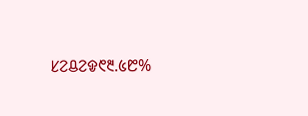ᱥᱮᱪᱮᱫ᱖᱓.᱕᱘%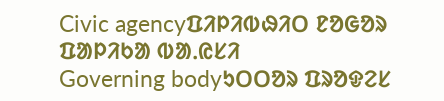Civic agencyᱯᱤᱞᱤᱵᱷᱤᱛ ᱱᱚᱜᱚᱨ ᱯᱟᱞᱤᱠᱟ ᱵᱟᱹᱭᱥᱤ
Governing bodyᱩᱛᱛᱚᱨ ᱯᱨᱚᱫᱮᱥ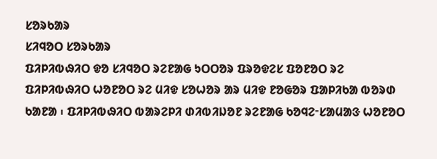ᱥᱚᱨᱠᱟᱨ
ᱥᱤᱧᱚᱛ ᱥᱚᱨᱠᱟᱨ
ᱯᱤᱞᱤᱵᱷᱤᱛ ᱫᱚ ᱥᱤᱧᱚᱛ ᱨᱮᱱᱟᱜ ᱩᱛᱛᱚᱨ ᱯᱨᱚᱫᱮᱥ ᱯᱚᱱᱚᱛ ᱨᱮ ᱯᱤᱞᱤᱵᱷᱤᱛ ᱦᱚᱱᱚᱛ ᱨᱮ ᱢᱤᱫ ᱥᱚᱦᱚᱨ ᱟᱨ ᱢᱤᱫ ᱱᱚᱜᱚᱨ ᱯᱟᱞᱤᱠᱟ ᱵᱚᱨᱰ ᱠᱟᱱᱟ ᱾ ᱯᱤᱞᱤᱵᱷᱤᱛ ᱵᱟᱨᱮᱞᱤ ᱰᱤᱵᱤᱡᱚᱱ ᱨᱮᱱᱟᱜ ᱠᱚᱧᱮᱼᱥᱟᱢᱟᱝ ᱦᱚᱱᱚᱛ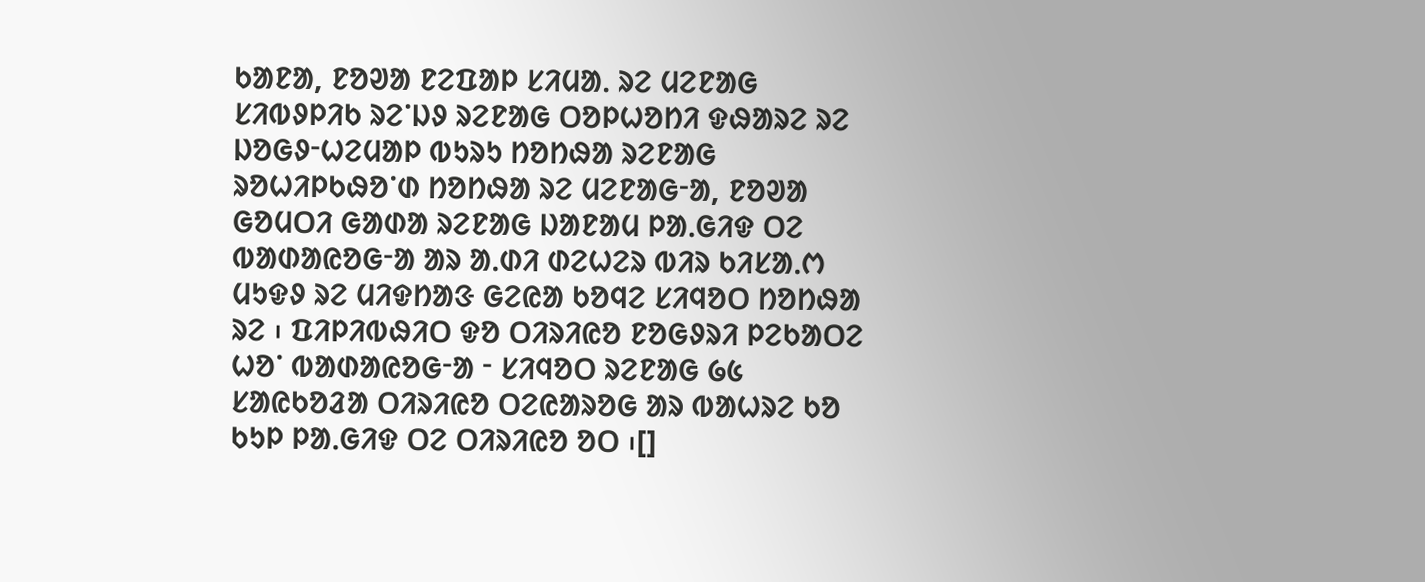ᱠᱟᱱᱟ, ᱱᱚᱣᱟ ᱱᱮᱯᱟᱞ ᱥᱤᱢᱟᱹ ᱨᱮ ᱢᱮᱱᱟᱜ ᱥᱤᱵᱽᱞᱤᱠ ᱨᱮᱸᱡᱽ ᱨᱮᱱᱟᱜ ᱛᱚᱞᱦᱚᱴᱤ ᱫᱷᱟᱨᱮ ᱨᱮ ᱡᱚᱜᱽᱼᱦᱮᱢᱟᱞ ᱵᱩᱨᱩ ᱴᱚᱴᱷᱟ ᱨᱮᱱᱟᱜ ᱨᱚᱦᱤᱞᱠᱷᱚᱸᱰ ᱴᱚᱴᱷᱟ ᱨᱮ ᱢᱮᱱᱟᱜᱼᱟ, ᱱᱚᱣᱟ ᱜᱚᱢᱛᱤ ᱜᱟᱰᱟ ᱨᱮᱱᱟᱜ ᱡᱟᱱᱟᱢ ᱞᱟᱹᱜᱤᱫ ᱛᱮ ᱵᱟᱰᱟᱭᱚᱜᱼᱟ ᱟᱨ ᱟᱹᱰᱤ ᱰᱮᱦᱮᱨ ᱵᱤᱨ ᱠᱤᱥᱟᱹᱬ ᱢᱩᱫᱽ ᱨᱮ ᱢᱤᱫᱴᱟᱝ ᱜᱮᱭᱟ ᱠᱚᱧᱮ ᱥᱤᱧᱚᱛ ᱴᱚᱴᱷᱟ ᱨᱮ ᱾ ᱯᱤᱞᱤᱵᱷᱤᱛ ᱫᱚ ᱛᱤᱨᱤᱭᱚ ᱱᱚᱜᱽᱨᱤ ᱞᱮᱠᱟᱛᱮ ᱦᱚᱸ ᱵᱟᱰᱟᱭᱚᱜᱼᱟ ᱼ ᱥᱤᱧᱚᱛ ᱨᱮᱱᱟᱜ ᱙᱕ ᱥᱟᱭᱠᱚᱲᱟ ᱛᱤᱨᱤᱭᱚ ᱛᱮᱭᱟᱨᱚᱜ ᱟᱨ ᱵᱟᱦᱨᱮ ᱠᱚ ᱠᱩᱞ ᱞᱟᱹᱜᱤᱫ ᱛᱮ ᱛᱤᱨᱤᱭᱚ ᱚᱛ ᱾[]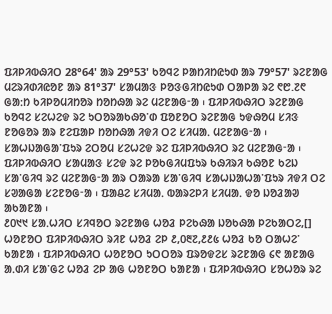ᱯᱤᱞᱤᱵᱷᱤᱛ 28°64' ᱟᱨ 29°53' ᱠᱚᱧᱮ ᱞᱟᱴᱤᱴᱭᱩᱰ ᱟᱨ 79°57' ᱨᱮᱱᱟᱜ ᱢᱮᱨᱤᱰᱤᱭᱚᱱ ᱟᱨ 81°37' ᱥᱟᱢᱟᱝ ᱞᱚᱝᱜᱤᱴᱭᱩᱰ ᱛᱟᱞᱟ ᱨᱮ ᱖᱘.᱗᱖ ᱜᱟᱺᱴ ᱠᱤᱞᱚᱢᱤᱴᱚᱨ ᱴᱚᱴᱷᱟ ᱨᱮ ᱢᱮᱱᱟᱜᱼᱟ ᱾ ᱯᱤᱞᱤᱵᱷᱤᱛ ᱨᱮᱱᱟᱜ ᱠᱚᱧᱮ ᱥᱮᱦᱮᱫ ᱨᱮ ᱩᱛᱚᱨᱟᱠᱷᱚᱸᱰ ᱯᱚᱱᱚᱛ ᱨᱮᱱᱟᱜ ᱩᱫᱷᱚᱢ ᱥᱤᱝ ᱱᱚᱜᱚᱨ ᱟᱨ ᱱᱮᱯᱟᱞ ᱴᱚᱴᱷᱟ ᱤᱫᱤ ᱛᱮ ᱥᱤᱢᱟᱹ ᱢᱮᱱᱟᱜᱼᱟ ᱾ ᱥᱟᱦᱡᱟᱜᱟᱸᱯᱩᱨ ᱮᱛᱚᱢ ᱥᱮᱦᱮᱫ ᱨᱮ ᱯᱤᱞᱤᱵᱷᱤᱛ ᱨᱮ ᱢᱮᱱᱟᱜᱼᱟ ᱾ ᱯᱤᱞᱤᱵᱷᱤᱛ ᱥᱟᱢᱟᱝ ᱥᱮᱫ ᱨᱮ ᱞᱚᱠᱜᱤᱢᱯᱩᱨ ᱠᱷᱤᱨᱤ ᱠᱷᱚᱱ ᱠᱮᱡ ᱥᱟᱸᱜᱤᱧ ᱨᱮ ᱢᱮᱱᱟᱜᱼᱟ ᱟᱨ ᱛᱟᱨᱟ ᱥᱟᱸᱜᱤᱧ ᱥᱟᱦᱡᱟᱦᱟᱸᱯᱩᱨ ᱤᱫᱤ ᱛᱮ ᱥᱣᱟᱜᱟ ᱥᱮᱱᱚᱜᱼᱟ ᱾ ᱯᱟᱪᱮ ᱥᱤᱢᱟᱹ ᱵᱟᱨᱮᱞᱤ ᱥᱤᱢᱟᱹ ᱫᱚ ᱡᱚᱲᱟᱣ ᱟᱠᱟᱱᱟ ᱾
᱒᱐᱑᱑ ᱥᱟᱹᱦᱤᱛ ᱥᱤᱧᱚᱛ ᱨᱮᱱᱟᱜ ᱦᱚᱲ ᱞᱮᱠᱷᱟ ᱡᱚᱠᱷᱟ ᱞᱮᱠᱟᱛᱮ,[] ᱦᱚᱱᱚᱛ ᱯᱤᱞᱤᱵᱷᱤᱛ ᱨᱤᱱ ᱦᱚᱲ ᱮᱞ ᱒,᱐᱓᱗,᱒᱒᱕ ᱦᱚᱲ ᱠᱚ ᱛᱟᱦᱮᱸ ᱠᱟᱱᱟ ᱾ ᱯᱤᱞᱤᱵᱷᱤᱛ ᱦᱚᱱᱚᱛ ᱩᱛᱛᱚᱨ ᱯᱨᱚᱫᱮᱥ ᱨᱮᱱᱟᱜ ᱔᱖ ᱟᱱᱟᱜ ᱟᱹᱰᱤ ᱥᱟᱸᱜᱮ ᱦᱚᱲ ᱮᱞ ᱟᱜ ᱦᱚᱱᱚᱛ ᱠᱟᱱᱟ ᱾ ᱯᱤᱞᱤᱵᱷᱤᱛ ᱥᱚᱦᱚᱨ ᱨᱮ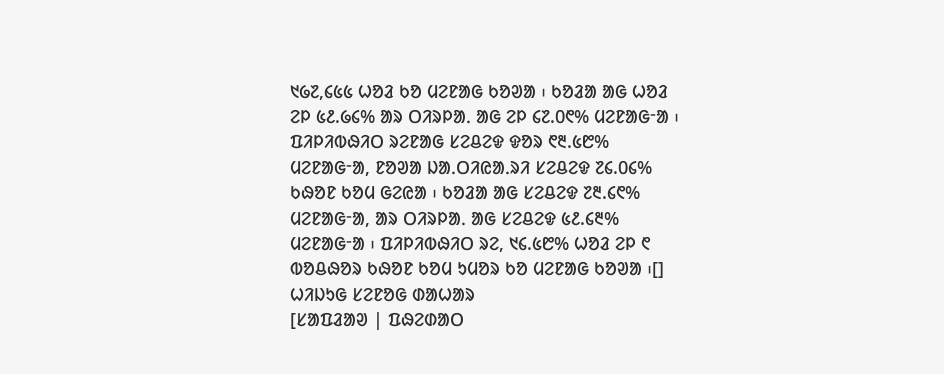᱑᱙᱗,᱔᱕᱕ ᱦᱚᱲ ᱠᱚ ᱢᱮᱱᱟᱜ ᱠᱚᱣᱟ ᱾ ᱠᱚᱲᱟ ᱟᱜ ᱦᱚᱲ ᱮᱞ ᱕᱒.᱙᱔% ᱟᱨ ᱛᱤᱨᱞᱟᱹ ᱟᱜ ᱮᱞ ᱔᱗.᱐᱖% ᱢᱮᱱᱟᱜᱼᱟ ᱾ ᱯᱤᱞᱤᱵᱷᱤᱛ ᱨᱮᱱᱟᱜ ᱥᱮᱪᱮᱫ ᱫᱚᱨ ᱖᱓.᱕᱘% ᱢᱮᱱᱟᱜᱼᱟ, ᱱᱚᱣᱟ ᱡᱟᱹᱛᱤᱭᱟᱹᱨᱤ ᱥᱮᱪᱮᱫ ᱗᱔.᱐᱔% ᱠᱷᱚᱱ ᱠᱚᱢ ᱜᱮᱭᱟ ᱾ ᱠᱚᱲᱟ ᱟᱜ ᱥᱮᱪᱮᱫ ᱗᱓.᱔᱖% ᱢᱮᱱᱟᱜᱼᱟ, ᱟᱨ ᱛᱤᱨᱞᱟᱹ ᱟᱜ ᱥᱮᱪᱮᱫ ᱕᱒.᱔᱓% ᱢᱮᱱᱟᱜᱼᱟ ᱾ ᱯᱤᱞᱤᱵᱷᱤᱛ ᱨᱮ, ᱑᱔.᱕᱘% ᱦᱚᱲ ᱮᱞ ᱖ ᱵᱚᱪᱷᱚᱨ ᱠᱷᱚᱱ ᱠᱚᱢ ᱩᱢᱚᱨ ᱠᱚ ᱢᱮᱱᱟᱜ ᱠᱚᱣᱟ ᱾[]
ᱦᱤᱡᱩᱜ ᱥᱮᱱᱚᱜ ᱰᱟᱦᱟᱨ
[ᱥᱟᱯᱲᱟᱣ | ᱯᱷᱮᱰᱟᱛ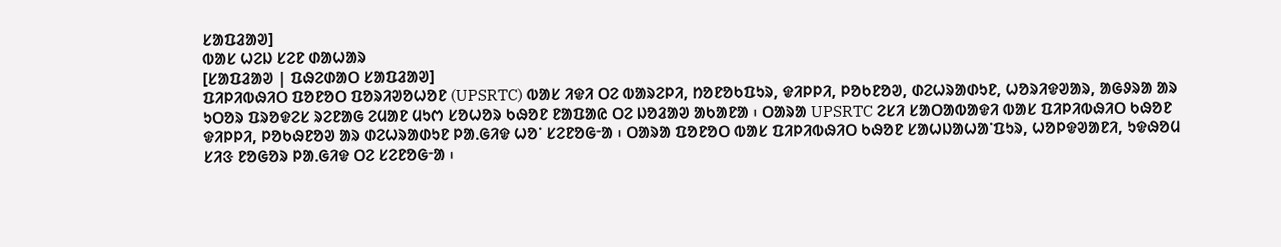ᱥᱟᱯᱲᱟᱣ]
ᱵᱟᱥ ᱦᱮᱡ ᱥᱮᱱ ᱰᱟᱦᱟᱨ
[ᱥᱟᱯᱲᱟᱣ | ᱯᱷᱮᱰᱟᱛ ᱥᱟᱯᱲᱟᱣ]
ᱯᱤᱞᱤᱵᱷᱤᱛ ᱯᱚᱱᱚᱛ ᱯᱚᱨᱤᱣᱚᱦᱚᱱ (UPSRTC) ᱵᱟᱥ ᱤᱫᱤ ᱛᱮ ᱵᱟᱨᱮᱞᱤ, ᱴᱚᱱᱚᱠᱯᱩᱨ, ᱫᱤᱞᱞᱤ, ᱞᱚᱠᱱᱚᱣ, ᱰᱮᱦᱨᱟᱰᱩᱱ, ᱦᱚᱨᱤᱫᱣᱟᱨ, ᱟᱜᱽᱨᱟ ᱟᱨ ᱩᱛᱚᱨ ᱯᱨᱚᱫᱮᱥ ᱨᱮᱱᱟᱜ ᱮᱢᱟᱱ ᱢᱩᱬ ᱥᱚᱦᱚᱨ ᱠᱷᱚᱱ ᱱᱟᱯᱟᱭ ᱛᱮ ᱡᱚᱲᱟᱣ ᱟᱠᱟᱱᱟ ᱾ ᱛᱟᱨᱟ UPSRTC ᱮᱥᱤ ᱥᱟᱛᱟᱵᱟᱫᱤ ᱵᱟᱥ ᱯᱤᱞᱤᱵᱷᱤᱛ ᱠᱷᱚᱱ ᱫᱤᱞᱞᱤ, ᱞᱚᱠᱷᱱᱚᱣ ᱟᱨ ᱰᱮᱦᱨᱟᱰᱩᱱ ᱞᱟᱹᱜᱤᱫ ᱦᱚᱸ ᱥᱮᱱᱚᱜᱼᱟ ᱾ ᱛᱟᱨᱟ ᱯᱚᱱᱚᱛ ᱵᱟᱥ ᱯᱤᱞᱤᱵᱷᱤᱛ ᱠᱷᱚᱱ ᱥᱟᱦᱡᱟᱦᱟᱸᱯᱩᱨ, ᱦᱚᱞᱫᱣᱟᱱᱤ, ᱩᱫᱷᱚᱢ ᱥᱤᱝ ᱱᱚᱜᱚᱨ ᱞᱟᱹᱜᱤᱫ ᱛᱮ ᱥᱮᱱᱚᱜᱼᱟ ᱾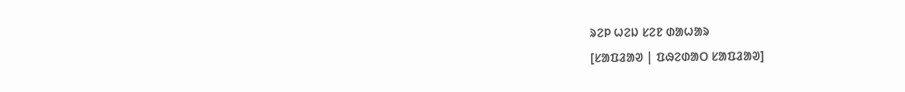ᱨᱮᱞ ᱦᱮᱡ ᱥᱮᱱ ᱰᱟᱦᱟᱨ
[ᱥᱟᱯᱲᱟᱣ | ᱯᱷᱮᱰᱟᱛ ᱥᱟᱯᱲᱟᱣ]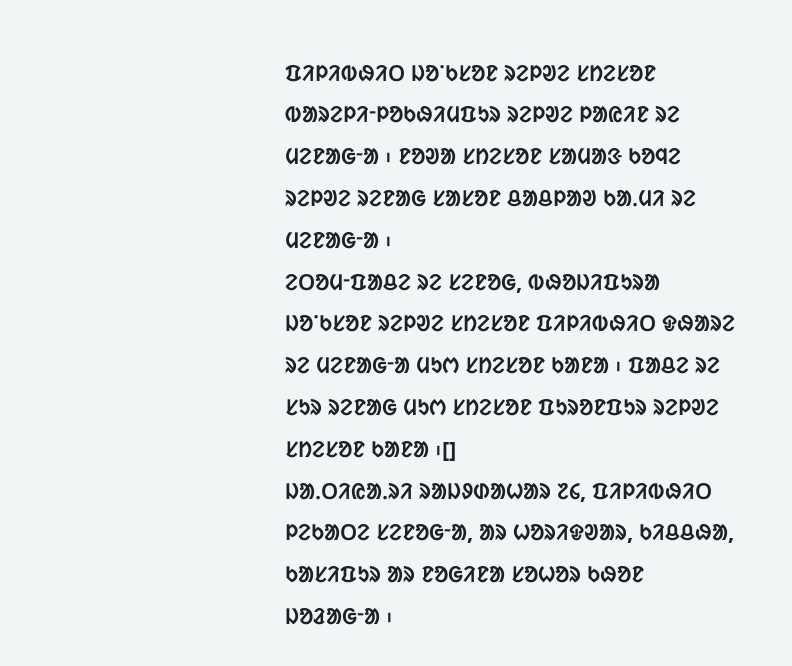ᱯᱤᱞᱤᱵᱷᱤᱛ ᱡᱚᱸᱠᱥᱚᱱ ᱨᱮᱞᱣᱮ ᱥᱴᱮᱥᱚᱱ ᱵᱟᱨᱮᱞᱤᱼᱞᱚᱠᱷᱤᱢᱯᱩᱨ ᱨᱮᱞᱣᱮ ᱞᱟᱭᱤᱱ ᱨᱮ ᱢᱮᱱᱟᱜᱼᱟ ᱾ ᱱᱚᱣᱟ ᱥᱴᱮᱥᱚᱱ ᱥᱟᱢᱟᱝ ᱠᱚᱧᱮ ᱨᱮᱞᱣᱮ ᱨᱮᱱᱟᱜ ᱥᱟᱥᱚᱱ ᱪᱟᱪᱞᱟᱣ ᱠᱟᱹᱢᱤ ᱨᱮ ᱢᱮᱱᱟᱜᱼᱟ ᱾
ᱮᱛᱚᱢᱼᱯᱟᱪᱮ ᱨᱮ ᱥᱮᱱᱚᱜ, ᱵᱷᱚᱡᱤᱯᱩᱨᱟ ᱡᱚᱸᱠᱥᱚᱱ ᱨᱮᱞᱣᱮ ᱥᱴᱮᱥᱚᱱ ᱯᱤᱞᱤᱵᱷᱤᱛ ᱫᱷᱟᱨᱮ ᱨᱮ ᱢᱮᱱᱟᱜᱼᱟ ᱢᱩᱬ ᱥᱴᱮᱥᱚᱱ ᱠᱟᱱᱟ ᱾ ᱯᱟᱪᱮ ᱨᱮ ᱥᱩᱨ ᱨᱮᱱᱟᱜ ᱢᱩᱬ ᱥᱴᱮᱥᱚᱱ ᱯᱩᱨᱚᱱᱯᱩᱨ ᱨᱮᱞᱣᱮ ᱥᱴᱮᱥᱚᱱ ᱠᱟᱱᱟ ᱾[]
ᱡᱟᱹᱛᱤᱭᱟᱹᱨᱤ ᱨᱟᱡᱽᱰᱟᱦᱟᱨ ᱗᱔, ᱯᱤᱞᱤᱵᱷᱤᱛ ᱞᱮᱠᱟᱛᱮ ᱥᱮᱱᱚᱜᱼᱟ, ᱟᱨ ᱦᱚᱨᱤᱫᱣᱟᱨ, ᱠᱤᱪᱪᱷᱟ, ᱠᱟᱥᱤᱯᱩᱨ ᱟᱨ ᱱᱚᱜᱤᱱᱟ ᱥᱚᱦᱚᱨ ᱠᱷᱚᱱ ᱡᱚᱲᱟᱜᱼᱟ ᱾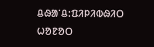ᱪᱷᱟᱸᱪ:ᱯᱤᱞᱤᱵᱷᱤᱛ ᱦᱚᱱᱚᱛ